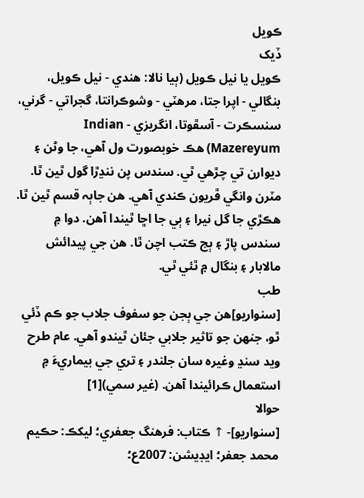ڪويل
ڏيک
ڪويل يا نيل ڪويل (ٻيا نالا: هندي - نيل ڪويل، بنگالي - اپرا جتا، مرهٽي - وشوڪرانتا، گجراتي - گرني، سنسڪرت - آسڦوتا، انگريزي - Indian Mazereyum) هڪ خوبصورت ول آهي، جا وڻن ۽ ديوارن تي چڙهي ٿي. سندس پن ننڍڙا گول ٿين ٿا. مٽرن وانگي ڦريون ڪندي آهي. هن جاٻہ قسم ٿين ٿا. هڪڙي جا گل نيرا ۽ ٻي جا اڇا ٿيندا آهن. دوا ۾ سندس پاڙ ۽ ٻج ڪتب اچن ٿا. ھن جي پيدائش مالابار ۽ بنگال ۾ ٿئي ٿي.
طب
[سنواريو]هن جي ٻجن جو سفوف جلاب جو ڪم ڏئي ٿو، جنهن جو تاثير جلابي جئان ٿيندو آهي. عام طرح ويد سنڍ وغيره سان جلندر ۽ تري جي بيماريءَ ۾ استعمال ڪرائيندا آهن. (غير سمي)[1]
حوالا
[سنواريو]- ↑ ڪتاب: فرھنگ جعفري؛ ليکڪ: حڪيم محمد جعفر؛ ايڊيشن: 2007ع؛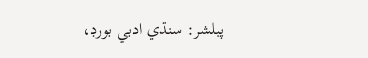پبلشر: سنڌي ادبي بورڊ،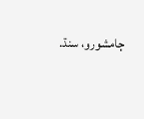ڄامشورو، سنڌ.